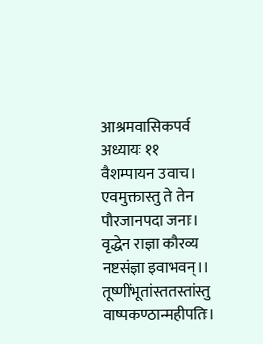आश्रमवासिकपर्व
अध्यायः ११
वैशम्पायन उवाच।
एवमुक्तास्तु ते तेन पौरजानपदा जनाः।
वृद्धेन राज्ञा कौरव्य नष्टसंज्ञा इवाभवन्।।
तूष्णींभूतांस्ततस्तांस्तु वाष्पकण्ठान्महीपतिः।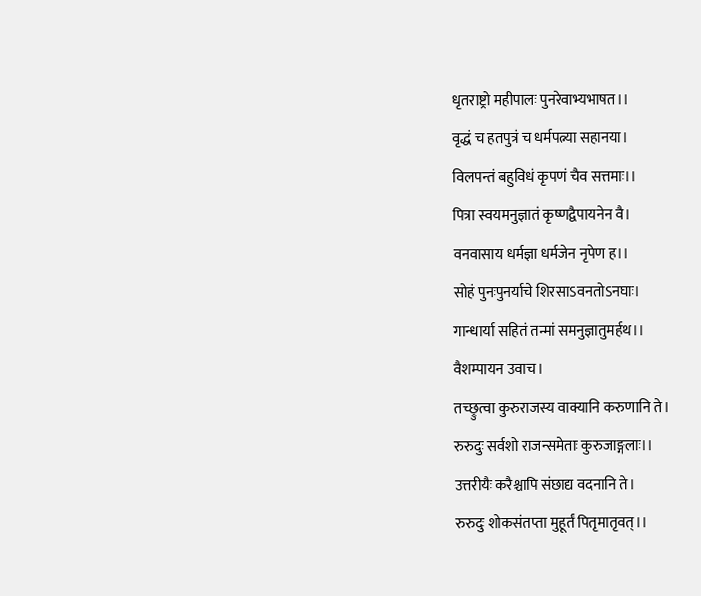धृतराष्ट्रो महीपालः पुनरेवाभ्यभाषत।।
वृद्धं च हतपुत्रं च धर्मपत्न्या सहानया।
विलपन्तं बहुविधं कृपणं चैव सत्तमाः।।
पित्रा स्वयमनुज्ञातं कृष्णद्वैपायनेन वै।
वनवासाय धर्मज्ञा धर्मजेन नृपेण ह।।
सोहं पुनःपुनर्याचे शिरसाऽवनतोऽनघाः।
गान्धार्या सहितं तन्मां समनुज्ञातुमर्हथ।।
वैशम्पायन उवाच।
तच्छ्रुत्वा कुरुराजस्य वाक्यानि करुणानि ते।
रुरुदुः सर्वशो राजन्समेताः कुरुजाङ्गलाः।।
उत्तरीयैः करैश्चापि संछाद्य वदनानि ते।
रुरुदुः शोकसंतप्ता मुहूर्तं पितृमातृवत्।।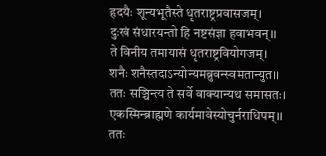हृदयैः शून्यभूतैस्ते धृतराष्ट्रप्रवासजम्।
दुःखं संधारयन्तो हि नष्टसंज्ञा हवाभवन्।।
ते विनीय तमायासं धृतराष्ट्रवियोगजम्।
शनैः शनैस्तदाऽन्योन्यमब्रुवन्स्वमतान्युत।।
ततः सञ्चिन्त्य ते सर्वे वाक्यान्यथ समासतः।
एकस्मिन्ब्राह्मणे कार्यमावेस्योचुर्नराधिपम्।।
ततः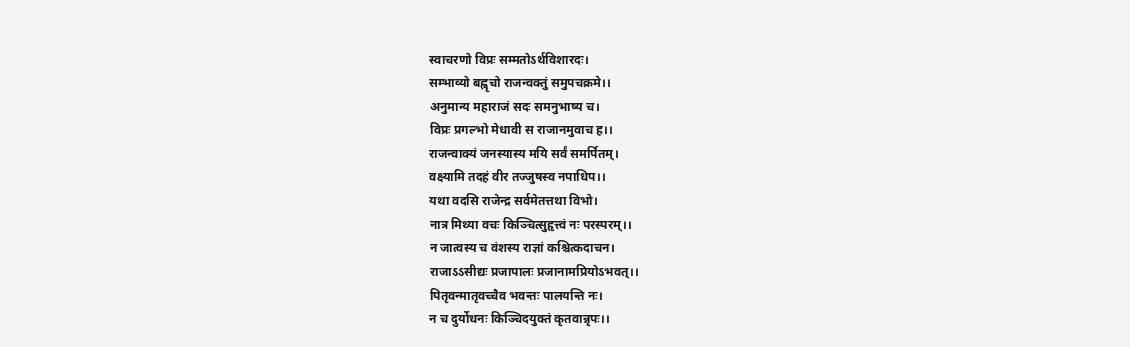स्वाचरणो विप्रः सम्मतोऽर्थविशारदः।
सम्भाव्यो बह्वृचो राजन्वक्तुं समुपचक्रमे।।
अनुमान्य महाराजं सदः समनुभाष्य च।
विप्रः प्रगल्भो मेधावी स राजानमुवाच ह।।
राजन्वाक्यं जनस्यास्य मयि सर्वं समर्पितम्।
वक्ष्यामि तदहं वीर तज्जुषस्व नपाधिप।।
यथा वदसि राजेन्द्र सर्वमेतत्तथा विभो।
नात्र मिथ्या वचः किञ्चित्सुहृत्त्वं नः परस्परम्।।
न जात्वस्य च वंशस्य राज्ञां कश्चित्कदाचन।
राजाऽऽसीद्यः प्रजापालः प्रजानामप्रियोऽभवत्।।
पितृवन्मातृवच्चैव भवन्तः पालयन्ति नः।
न च दुर्योधनः किञ्चिदयुक्तं कृतवान्नृपः।।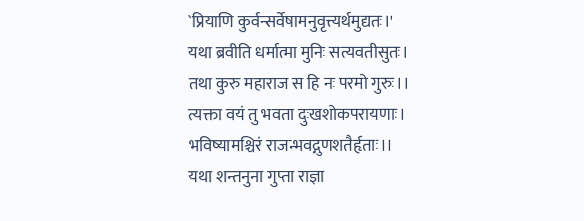`प्रियाणि कुर्वन्सर्वेषामनुवृत्त्यर्थमुद्यतः।'
यथा ब्रवीति धर्मात्मा मुनिः सत्यवतीसुतः।
तथा कुरु महाराज स हि नः परमो गुरुः।।
त्यक्ता वयं तु भवता दुःखशोकपरायणाः।
भविष्यामश्चिरं राजन्भवद्गुणशतैर्हृताः।।
यथा शन्तनुना गुप्ता राज्ञा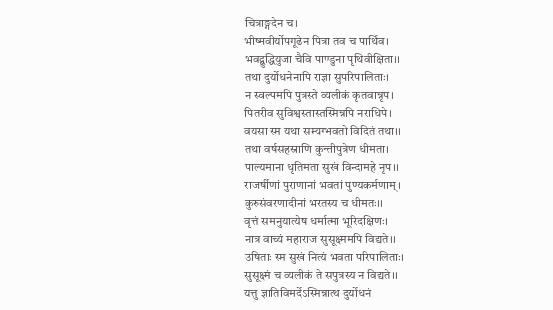चित्राङ्गदेन च।
भीष्मवीर्योपगूढेन पित्रा तव च पार्थिव।
भवद्बुद्धियुजा चैवि पाण्डुना पृथिवीक्षिता।।
तथा दुर्योधनेनापि राज्ञा सुपरिपालिताः।
न स्वल्पमपि पुत्रस्ते व्यलीकं कृतवान्नृप।
पितरीव सुविश्वस्तास्तस्मिन्नपि नराधिपे।
वयसा स्म यथा सम्यग्भवतो विदितं तथा।।
तथा वर्षसहस्राणि कुन्तीपुत्रेण धीमता।
पाल्यमाना धृतिमता सुखं विन्दामहे नृप।।
राजर्षीणां पुराणानां भवतां पुण्यकर्मणाम्।
कुरुसंवरणादीनां भरतस्य च धीमतः।।
वृत्तं समनुयात्येष धर्मात्मा भूरिदक्षिणः।
नात्र वाच्यं महाराज सुसूक्ष्ममपि विद्यते।।
उषिताः स्म सुखं नित्यं भवता परिपालिताः।
सुसूक्ष्मं च व्यलीकं ते सपुत्रस्य न विद्यते।।
यत्तु ज्ञातिविमर्देऽस्मिन्नात्थ दुर्योधनं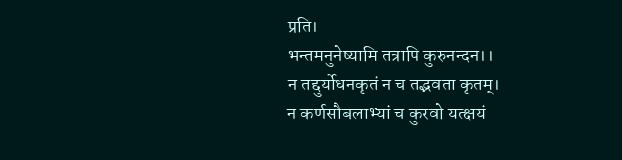प्रति।
भन्तमनुनेष्यामि तत्रापि कुरुनन्दन।।
न तद्दुर्योधनकृतं न च तद्भवता कृतम्।
न कर्णसौबलाभ्यां च कुरवो यत्क्षयं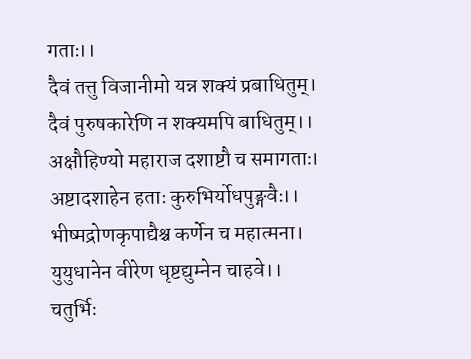गताः।।
दैवं तत्तु विजानीमो यन्न शक्यं प्रबाधितुम्।
दैवं पुरुषकारेणि न शक्यमपि बाधितुम्।।
अक्षौहिण्यो महाराज दशाष्टौ च समागताः।
अष्टादशाहेन हताः कुरुभिर्योधपुङ्गवैः।।
भीष्मद्रोणकृपाद्यैश्च कर्णेन च महात्मना।
युयुधानेन वीरेण धृष्टद्युम्नेन चाहवे।।
चतुर्भिः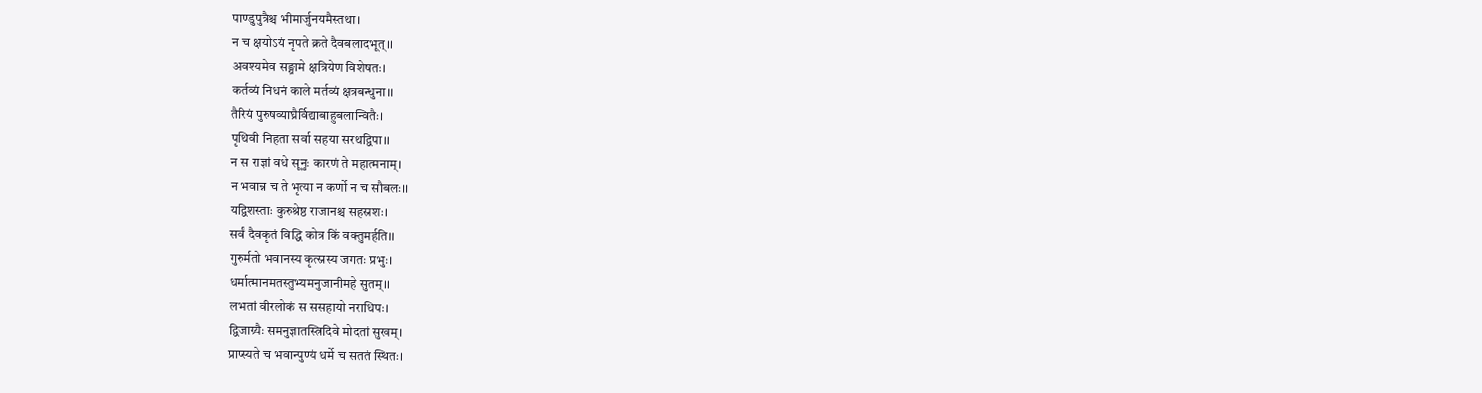पाण्डुपुत्रैश्च भीमार्जुनयमैस्तथा।
न च क्षयोऽयं नृपते क्रते दैवबलादभूत्।।
अवश्यमेव सङ्ग्रामे क्षत्रियेण विशेषतः।
कर्तव्यं निधनं काले मर्तव्यं क्षत्रबन्धुना।।
तैरियं पुरुषव्याघ्रैर्विद्याबाहुबलान्वितैः।
पृथिवी निहता सर्वा सहया सरथद्विपा।।
न स राज्ञां वधे सूनुः कारणं ते महात्मनाम्।
न भवान्न च ते भृत्या न कर्णो न च सौबलः।।
यद्विशस्ताः कुरुश्रेष्ठ राजानश्च सहस्रशः।
सर्वं दैवकृतं विद्धि कोत्र किं वक्तुमर्हति।।
गुरुर्मतो भवानस्य कृत्स्नस्य जगतः प्रभुः।
धर्मात्मानमतस्तुभ्यमनुजानीमहे सुतम्।।
लभतां वीरलोकं स ससहायो नराधिपः।
द्विजाग्र्यैः समनुज्ञातस्त्रिदिवे मोदतां सुखम्।
प्राप्स्यते च भवान्पुण्यं धर्मे च सततं स्थितः।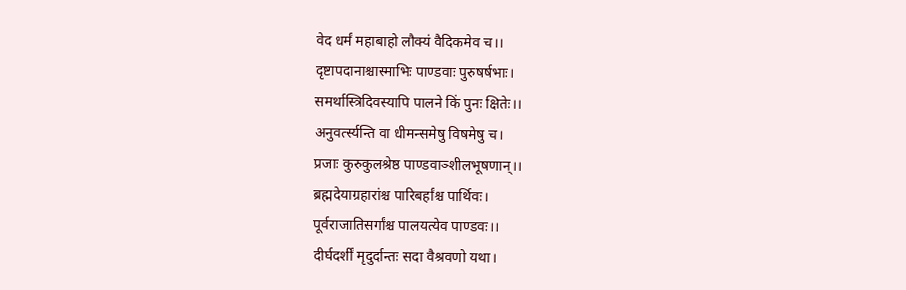वेद धर्मं महाबाहो लौक्यं वैदिकमेव च।।
दृष्टापदानाश्चास्माभिः पाण्डवाः पुरुषर्षभाः।
समर्थास्त्रिदिवस्यापि पालने किं पुनः क्षितेः।।
अनुवर्त्स्यन्ति वा धीमन्समेषु विषमेषु च।
प्रजाः कुरुकुलश्रेष्ठ पाण्डवाञ्शीलभूषणान्।।
ब्रह्मदेयाग्रहारांश्च पारिबर्हांश्च पार्थिवः।
पूर्वराजातिसर्गांश्च पालयत्येव पाण्डवः।।
दीर्घदर्शीं मृदुर्दान्तः सदा वैश्रवणो यथा।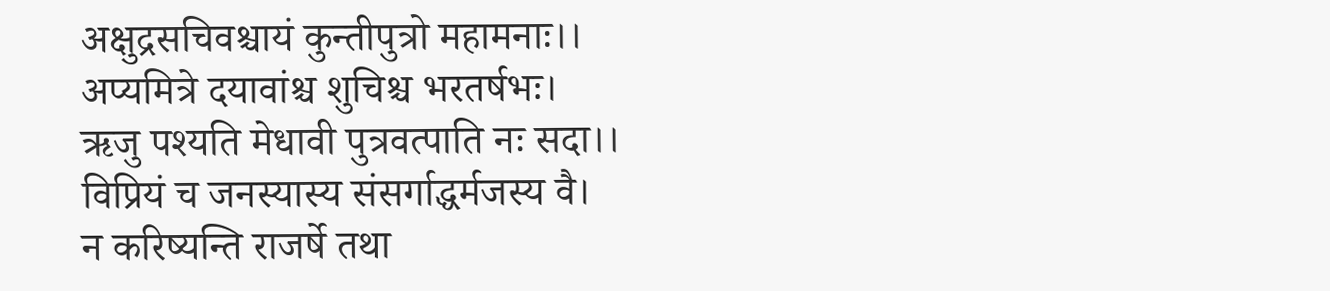अक्षुद्रसचिवश्चायं कुन्तीपुत्रो महामनाः।।
अप्यमित्रे दयावांश्च शुचिश्च भरतर्षभः।
ऋजु पश्यति मेधावी पुत्रवत्पाति नः सदा।।
विप्रियं च जनस्यास्य संसर्गाद्धर्मजस्य वै।
न करिष्यन्ति राजर्षे तथा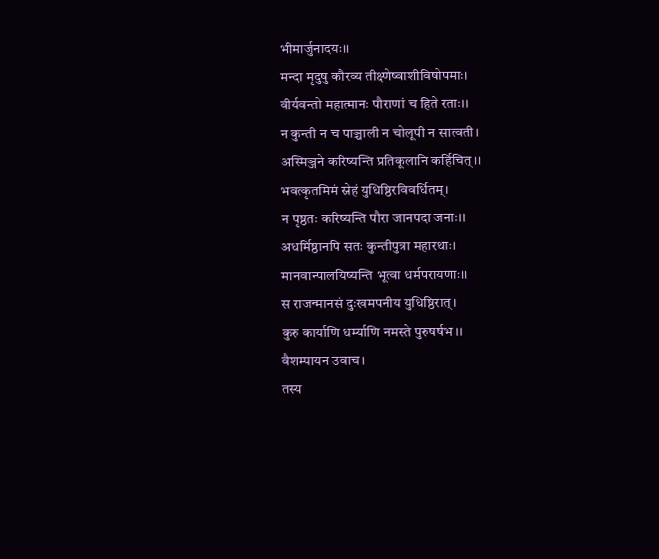भीमार्जुनादयः।।
मन्दा मृदुषु कौरव्य तीक्ष्णेष्वाशीविषोपमाः।
वीर्यवन्तो महात्मानः पौराणां च हिते रताः।।
न कुन्ती न च पाञ्चाली न चोलूपी न सात्वती।
अस्मिञ्जने करिष्यन्ति प्रतिकूलानि कर्हिचित्।।
भवत्कृतमिमं स्नेहं युधिष्ठिरविवर्धितम्।
न पृष्ठतः करिष्यन्ति पौरा जानपदा जनाः।।
अधर्मिष्ठानपि सतः कुन्तीपुत्रा महारथाः।
मानवान्पालयिष्यन्ति भूत्वा धर्मपरायणाः।।
स राजन्मानसं दुःखमपनीय युधिष्ठिरात्।
कुरु कार्याणि धर्म्याणि नमस्ते पुरुषर्षभ।।
वैशम्पायन उवाच।
तस्य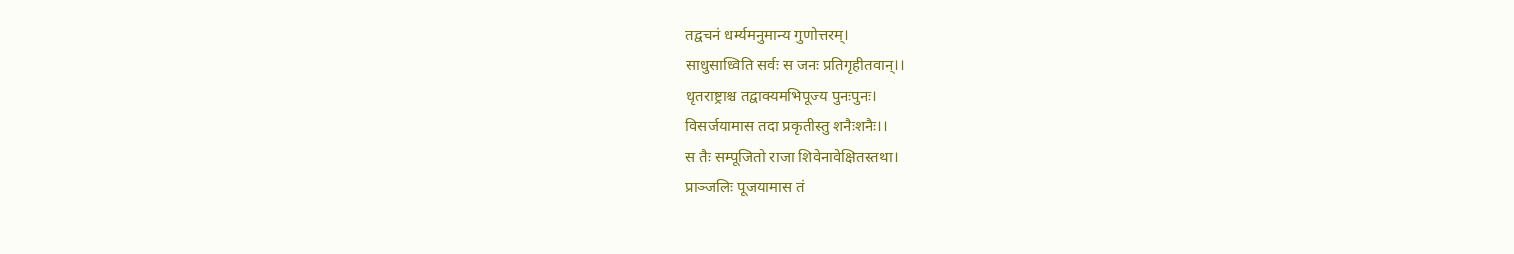तद्वचनं धर्म्यमनुमान्य गुणोत्तरम्।
साधुसाध्विति सर्वः स जनः प्रतिगृहीतवान्।।
धृतराष्ट्राश्च तद्वाक्यमभिपूज्य पुनःपुनः।
विसर्जयामास तदा प्रकृतीस्तु शनैःशनैः।।
स तैः सम्पूजितो राजा शिवेनावेक्षितस्तथा।
प्राञ्जलिः पूजयामास तं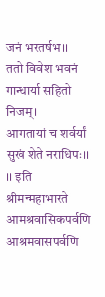जनं भरतर्षभ।।
ततो विवेश भवनं गान्धार्या सहितो निजम्।
आगतायां च शर्वर्यां सुखं शेते नराधिपः।।
।। इति श्रीमन्महाभारते आमश्रवासिकपर्वणि
आश्रमवासपर्वणि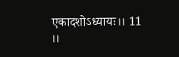एकादशोऽध्यायः।। 11 ।।